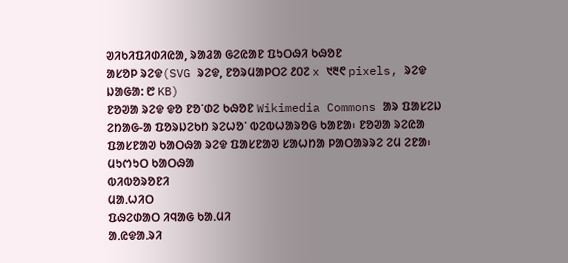ᱣᱤᱠᱤᱯᱤᱰᱤᱭᱟ, ᱨᱟᱲᱟ ᱜᱮᱭᱟᱱ ᱯᱩᱛᱷᱤ ᱠᱷᱚᱱ
ᱟᱥᱚᱞ ᱨᱮᱫ(SVG ᱨᱮᱫ, ᱱᱚᱨᱢᱟᱞᱛᱮ ᱒᱐᱗ x ᱑᱓᱖ pixels, ᱨᱮᱫ ᱡᱟᱜᱟ: ᱘ KB)
ᱱᱚᱣᱟ ᱨᱮᱫ ᱫᱚ ᱱᱚᱸᱰᱮ ᱠᱷᱚᱱ Wikimedia Commons ᱟᱨ ᱯᱟᱥᱮᱡ ᱮᱴᱟᱜ-ᱟ ᱯᱚᱨᱡᱮᱠᱴ ᱨᱮᱦᱚᱸ ᱵᱮᱵᱦᱟᱨᱚᱜ ᱠᱟᱱᱟ᱾ ᱱᱚᱣᱟ ᱨᱮᱭᱟ ᱯᱟᱥᱱᱟᱣ ᱠᱟᱛᱷᱟ ᱨᱮᱫ ᱯᱟᱥᱱᱟᱣ ᱥᱟᱦᱴᱟ ᱞᱟᱛᱟᱨᱨᱮ ᱮᱢ ᱮᱱᱟ᱾
ᱢᱩᱬᱩᱛ ᱠᱟᱛᱷᱟ
ᱵᱤᱵᱚᱨᱚᱱᱤ
ᱢᱟᱹᱦᱤᱛ
ᱯᱷᱮᱰᱟᱛ ᱤᱧᱟᱜ ᱠᱟᱹᱢᱤ
ᱟᱹᱭᱫᱟᱹᱨᱤ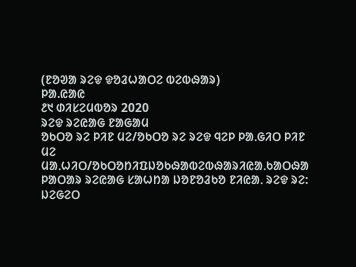(ᱱᱚᱣᱟ ᱨᱮᱫ ᱫᱚᱲᱦᱟᱛᱮ ᱵᱮᱵᱷᱟᱨ)
ᱞᱟ.ᱭᱟᱭ
᱒᱑ ᱰᱤᱥᱮᱢᱵᱚᱨ 2020
ᱨᱮᱫ ᱨᱮᱭᱟᱜ ᱱᱟᱜᱟᱢ
ᱚᱠᱛᱚ ᱨᱮ ᱞᱤᱱ ᱢᱮ/ᱚᱠᱛᱚ ᱨᱮ ᱨᱮᱫ ᱧᱮᱞ ᱞᱟᱹᱜᱤᱛ ᱞᱤᱱ ᱢᱮ
ᱢᱟᱹᱦᱤᱛ/ᱚᱠᱛᱚᱴᱤᱯᱡᱚᱠᱷᱟᱵᱮᱵᱷᱟᱨᱤᱭᱟᱹᱠᱟᱛᱷᱟ
ᱞᱟᱛᱟᱨ ᱨᱮᱭᱟᱜ ᱥᱟᱦᱴᱟ ᱡᱚᱱᱚᱲᱠᱚ ᱱᱤᱭᱟᱹ ᱨᱮᱫ ᱨᱮ:
ᱡᱮᱜᱮᱛ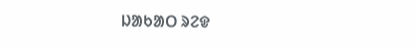ᱡᱟᱠᱟᱛ ᱨᱮᱫ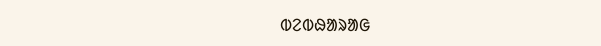ᱵᱮᱵᱷᱟᱨᱟᱜ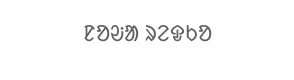ᱱᱚᱶᱟ ᱨᱮᱫᱠᱚ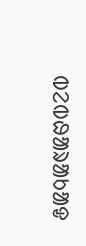ᱵᱮᱵᱷᱟᱨᱟᱠᱟᱫ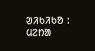ᱣᱤᱠᱤᱠᱚ :
ᱢᱮᱴᱟ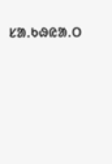ᱥᱟᱹᱠᱷᱭᱟᱹᱛ